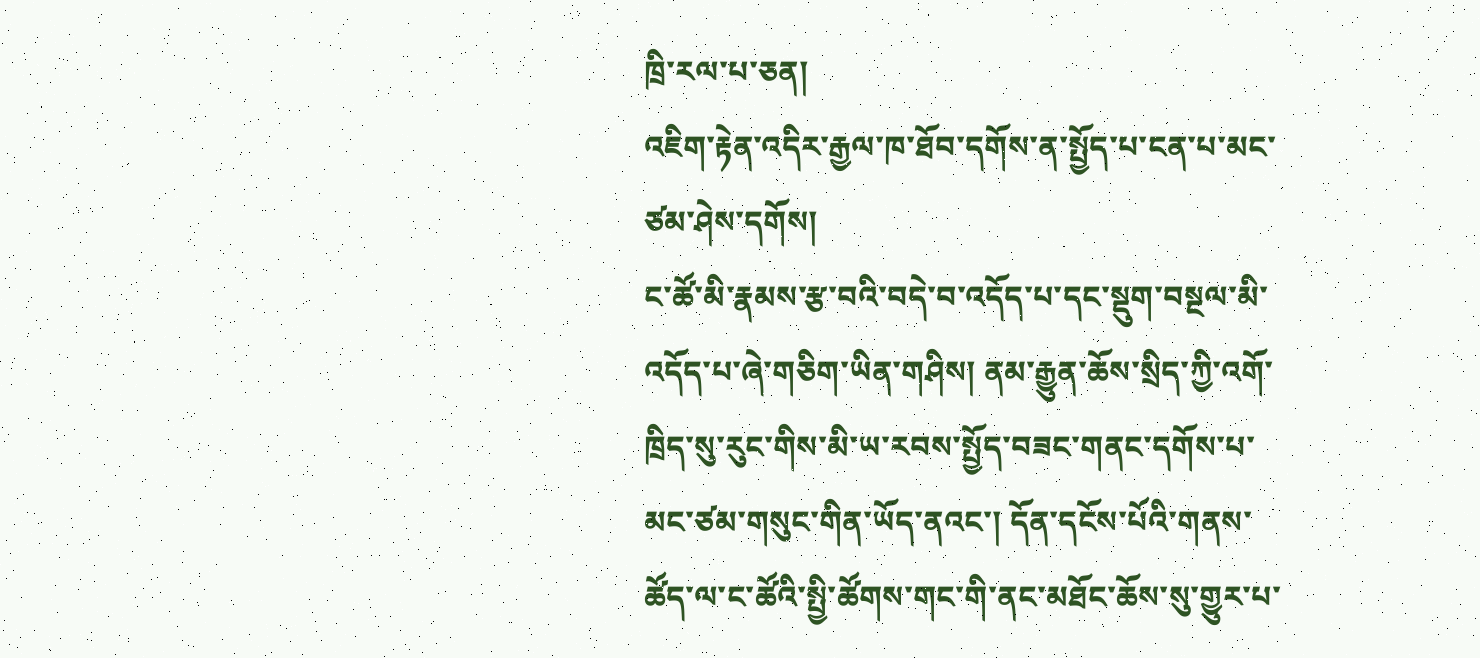ཁྲི་རལ་པ་ཅན།
འཇིག་རྟེན་འདིར་རྒྱལ་ཁ་ཐོབ་དགོས་ན་སྤྱོད་པ་ངན་པ་མང་ཙམ་ཤེས་དགོས།
ང་ཚོ་མི་རྣམས་རྩ་བའི་བདེ་བ་འདོད་པ་དང་སྡུག་བསྔལ་མི་འདོད་པ་ཞེ་གཅིག་ཡིན་གཤིས། ནམ་རྒྱུན་ཆོས་སྲིད་ཀྱི་འགོ་ཁྲིད་སུ་རུང་གིས་མི་ཡ་རབས་སྤྱོད་བཟང་གནང་དགོས་པ་མང་ཙམ་གསུང་གིན་ཡོད་ནའང་། དོན་དངོས་པོའི་གནས་ཚོད་ལ་ང་ཚོའི་སྤྱི་ཚོགས་གང་གི་ནང་མཐོང་ཆོས་སུ་གྱུར་པ་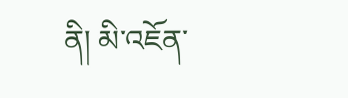ནི། མི་འཇོན་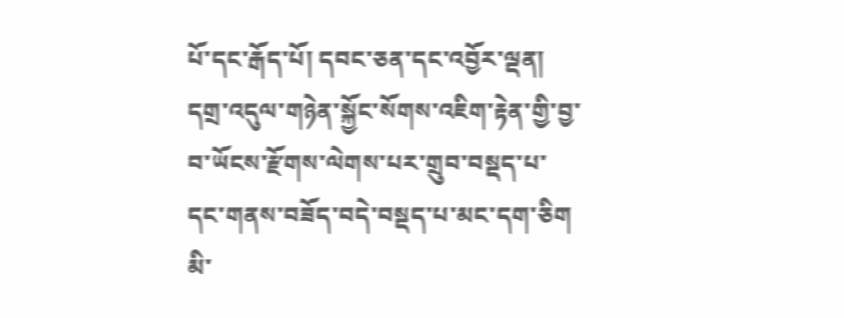པོ་དང་རྒོད་པོ། དབང་ཅན་དང་འབྱོར་ལྡན། དགྲ་འདུལ་གཉེན་སྐྱོང་སོགས་འཇིག་རྟེན་གྱི་བྱ་བ་ཡོངས་རྫོགས་ལེགས་པར་གྲུབ་བསྡད་པ་དང་གནས་བཟོད་བདེ་བསྡད་པ་མང་དག་ཅིག མི་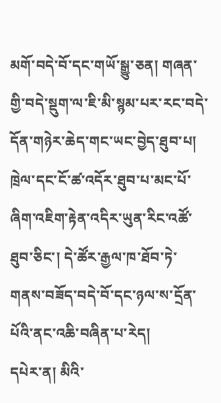མགོ་བདེ་བོ་དང་གཡོ་སྒྱུ་ཅན། གཞན་གྱི་བདེ་སྡུག་ལ་ཇི་མི་སྙམ་པར་རང་བདེ་དོན་གཉེར་ཆེད་གང་ཡང་བྱེད་ཐུབ་པ། ཁྲེལ་དང་ངོ་ཚ་འདོར་ཐུབ་པ་མང་པོ་ཞིག་འཇིག་རྟེན་འདིར་ཡུན་རིང་འཚོ་ཐུབ་ཅིང་། དེ་ཚོར་རྒྱལ་ཁ་ཐོབ་ཏེ་གནས་བཟོད་བདེ་བོ་དང་ཉལ་ས་དྲོན་པོའི་ནང་འཆི་བཞིན་པ་རེད།
དཔེར་ན། མིའི་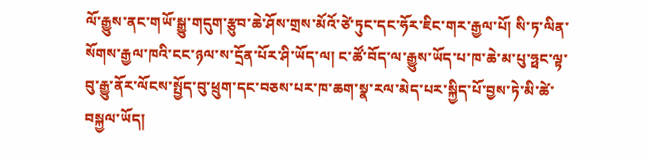ལོ་རྒྱུས་ནང་གཡོ་སྒྱུ་གདུག་རྩུབ་ཆེ་ཤོས་གྲས་མོའོ་ཙེ་ཏུང་དང་ཧོར་ཇིང་གར་རྒྱལ་པོ། སི་ཏ་ལིན་སོགས་རྒྱལ་ཁའི་ངང་ཉལ་ས་དྲོན་པོར་ཤི་ཡོད་ལ། ང་ཚོ་བོད་ལ་རྒྱུས་ཡོད་པ་ཁ་ཆེ་མ་པུ་ཧྥང་ལྟ་བུ་རྒྱུ་ནོར་ལོངས་སྤྱོད་བུ་ཕྲུག་དང་བཅས་པར་ཁ་ཆག་སྣ་རལ་མེད་པར་སྐྱིད་པོ་བྱས་ཏེ་མི་ཚེ་བསྐྱལ་ཡོད།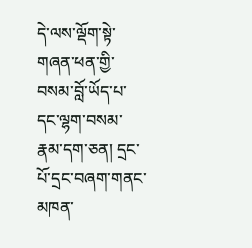དེ་ལས་ལྡོག་སྟེ་གཞན་ཕན་གྱི་བསམ་བློ་ཡོད་པ་དང་ལྷག་བསམ་རྣམ་དག་ཅན། དྲང་པོ་དྲང་བཞག་གནང་མཁན་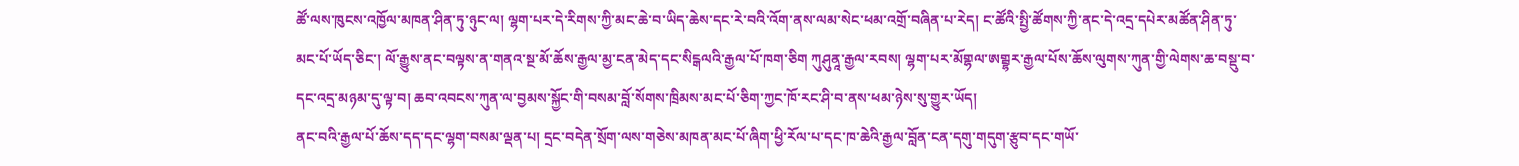ཚོ་ལས་ཁུངས་འཁྱོལ་མཁན་ཤིན་ཏུ་ཉུང་ལ། ལྷག་པར་དེ་རིགས་ཀྱི་མང་ཆེ་བ་ཡིད་ཆེས་དང་རེ་བའི་འོག་ནས་ལམ་སེང་ཕམ་འགྲོ་བཞིན་པ་རེད། ང་ཚོའི་སྤྱི་ཚོགས་ཀྱི་ནང་དེ་འདྲ་དཔེར་མཚོན་ཤིན་ཏུ་མང་པོ་ཡོད་ཅིང་། ལོ་རྒྱུས་ནང་བལྟས་ན་གནའ་སྔ་མོ་ཆོས་རྒྱལ་མྱ་ངན་མེད་དང་སིངྒལའི་རྒྱལ་པོ་ཁག་ཅིག ཀུཤུནཱ་རྒྱལ་རབས། ལྷག་པར་མོགྷལ་ཨགྦྷར་རྒྱལ་པོས་ཆོས་ལུགས་ཀུན་གྱི་ལེགས་ཆ་བསྡུ་བ་དང་འདྲ་མཉམ་དུ་ལྟ་བ། ཆབ་འབངས་ཀུན་ལ་བྱམས་སྐྱོང་གི་བསམ་བློ་སོགས་ཁྲིམས་མང་པོ་ཅིག་ཀྱང་ཁོ་རང་ཤི་བ་ནས་ཕམ་ཉེས་སུ་གྱུར་ཡོད།
ནང་བའི་རྒྱལ་པོ་ཆོས་དད་དང་ལྷག་བསམ་ལྡན་པ། དྲང་བདེན་སྲོག་ལས་གཅེས་མཁན་མང་པོ་ཞིག་ཕྱི་རོལ་པ་དང་ཁ་ཆེའི་རྒྱལ་བློན་ངན་དགུ་གདུག་རྩུབ་དང་གཡོ་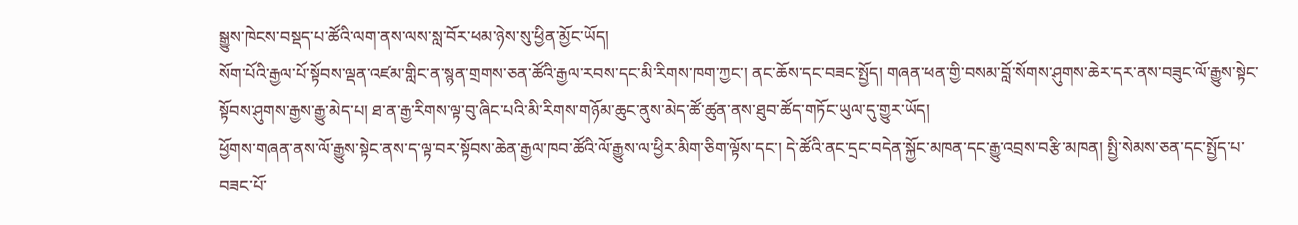སྒྱུས་ཁེངས་བསྡད་པ་ཚོའི་ལག་ནས་ལས་སླ་བོར་ཕམ་ཉེས་སུ་ཕྱིན་མྱོང་ཡོད།
སོག་པོའི་རྒྱལ་པོ་སྟོབས་ལྡན་འཛམ་གླིང་ན་སྙན་གྲགས་ཅན་ཚོའི་རྒྱལ་རབས་དང་མི་རིགས་ཁག་ཀྱང་། ནང་ཆོས་དང་བཟང་སྤྱོད། གཞན་ཕན་གྱི་བསམ་བློ་སོགས་ཤུགས་ཆེར་དར་ནས་བཟུང་ལོ་རྒྱུས་སྟེང་སྟོབས་ཤུགས་རྒྱས་རྒྱུ་མེད་པ། ཐ་ན་རྒྱ་རིགས་ལྟ་བུ་ཞིང་པའི་མི་རིགས་གཉོམ་ཆུང་ནུས་མེད་ཚོ་ཚུན་ནས་ཐུབ་ཚོད་གཏོང་ཡུལ་དུ་གྱུར་ཡོད།
ཕྱོགས་གཞན་ནས་ལོ་རྒྱུས་སྟེང་ནས་ད་ལྟ་བར་སྟོབས་ཆེན་རྒྱལ་ཁབ་ཚོའི་ལོ་རྒྱུས་ལ་ཕྱིར་མིག་ཅིག་ལྟོས་དང་། དེ་ཚོའི་ནང་དྲང་བདེན་སྐྱོང་མཁན་དང་རྒྱུ་འབྲས་བརྩི་མཁན། སྤྱི་སེམས་ཅན་དང་སྤྱོད་པ་བཟང་པོ་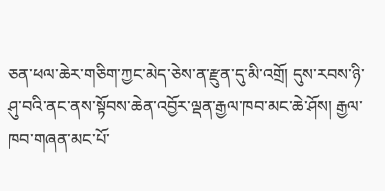ཅན་ཕལ་ཆེར་གཅིག་ཀྱང་མེད་ཅེས་ན་རྫུན་དུ་མི་འགྲོ། དུས་རབས་ཉི་ཤུ་བའི་ནང་ནས་སྟོབས་ཆེན་འབྱོར་ལྡན་རྒྱལ་ཁབ་མང་ཆེ་ཤོས། རྒྱལ་ཁབ་གཞན་མང་པོ་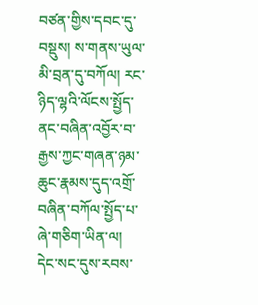བཙན་གྱིས་དབང་དུ་བསྡུས། ས་གནས་ཡུལ་མི་བྲན་དུ་བཀོལ། རང་ཉིད་ལྷའི་ལོངས་སྤྱོད་ནང་བཞིན་འབྱོར་བ་རྒྱས་ཀྱང་གཞན་ཉམ་ཆུང་རྣམས་དུད་འགྲོ་བཞིན་བཀོལ་སྤྱོད་པ་ཞེ་གཅིག་ཡིན་ལ།
དེང་སང་དུས་རབས་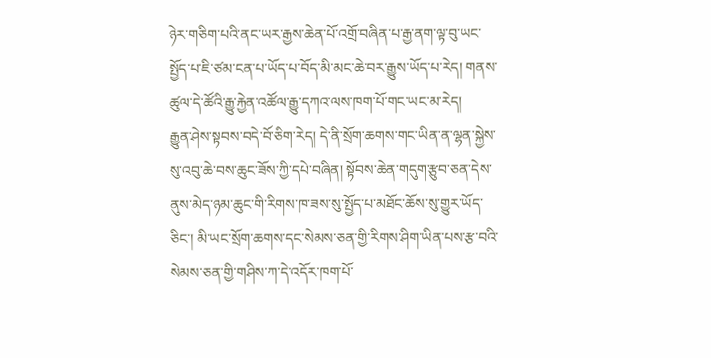ཉེར་གཅིག་པའི་ནང་ཡར་རྒྱས་ཆེན་པོ་འགྲོ་བཞིན་པ་རྒྱ་ནག་ལྟ་བུ་ཡང་སྤྱོད་པ་ཇི་ཙམ་ངན་པ་ཡོད་པ་བོད་མི་མང་ཆེ་བར་རྒྱུས་ཡོད་པ་རེད། གནས་ཚུལ་དེ་ཚོའི་རྒྱུ་རྐྱེན་འཚོལ་རྒྱུ་དཀའ་ལས་ཁག་པོ་གང་ཡང་མ་རེད།
རྒྱུན་ཤེས་སྟབས་བདེ་བོ་ཅིག་རེད། དེ་ནི་སྲོག་ཆགས་གང་ཡིན་ན་ལྷན་སྐྱེས་སུ་འབུ་ཆེ་བས་ཆུང་ཟོས་ཀྱི་དཔེ་བཞིན། སྟོབས་ཆེན་གདུག་རྩུབ་ཅན་དེས་ནུས་མེད་ཉམ་ཆུང་གི་རིགས་ཁ་ཟས་སུ་སྤྱོད་པ་མཐོང་ཆོས་སུ་གྱུར་ཡོད་ཅིང་། མི་ཡང་སྲོག་ཆགས་དང་སེམས་ཅན་གྱི་རིགས་ཤིག་ཡིན་པས་རྩ་བའི་སེམས་ཅན་གྱི་གཤིས་ཀ་དེ་འདོར་ཁག་པོ་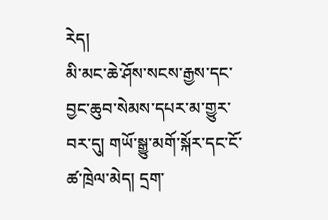རེད།
མི་མང་ཆེ་ཤོས་སངས་རྒྱས་དང་བྱང་ཆུབ་སེམས་དཔར་མ་གྱུར་བར་དུ། གཡོ་སྒྱུ་མགོ་སྐོར་དང་ངོ་ཚ་ཁྲེལ་མེད། དྲག་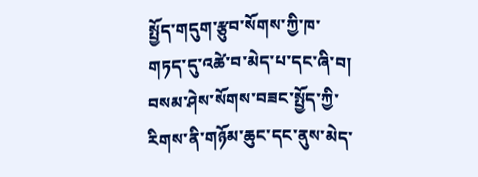སྤྱོད་གདུག་རྩུབ་སོགས་ཀྱི་ཁ་གཏད་དུ་འཚེ་བ་མེད་པ་དང་ཞི་བ། བསམ་ཤེས་སོགས་བཟང་སྤྱོད་ཀྱི་རིགས་ནི་གཉོམ་ཆུང་དང་ནུས་མེད་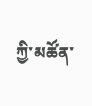ཀྱི་མཚོན་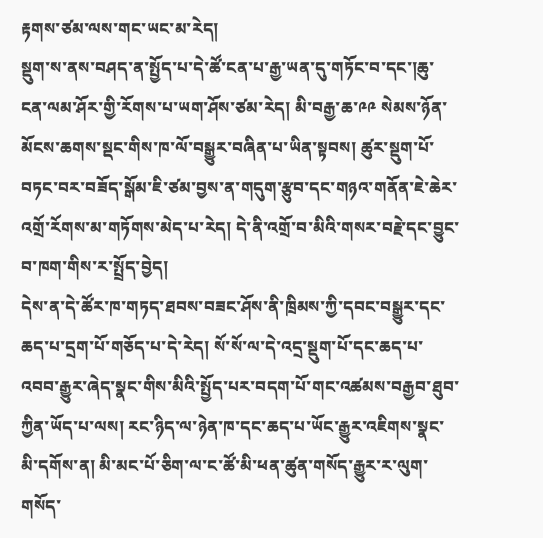རྟགས་ཙམ་ལས་གང་ཡང་མ་རེད།
སྡུག་ས་ནས་བཤད་ན་སྤྱོད་པ་དེ་ཚོ་ངན་པ་རྒྱ་ཡན་དུ་གཏོང་བ་དང་།ཆུ་ངན་ལམ་ཤོར་གྱི་རོགས་པ་ཡག་ཤོས་ཙམ་རེད། མི་བརྒྱ་ཆ་༩༩ སེམས་ཉོན་མོངས་ཆགས་སྡང་གིས་ཁ་ལོ་བསྒྱུར་བཞིན་པ་ཡིན་སྟབས། ཚུར་སྡུག་པོ་བཏང་བར་བཟོད་སྒོམ་ཇི་ཙམ་བྱས་ན་གདུག་རྩུབ་དང་གཉའ་གནོན་ཇེ་ཆེར་འགྲོ་རོགས་མ་གཏོགས་མེད་པ་རེད། དེ་ནི་འགྲོ་བ་མིའི་གསར་བརྗེ་དང་བྱུང་བ་ཁག་གིས་ར་སྤྲོད་བྱེད།
དེས་ན་དེ་ཚོར་ཁ་གཏད་ཐབས་བཟང་ཤོས་ནི་ཁྲིམས་ཀྱི་དབང་བསྒྱུར་དང་ཆད་པ་དྲག་པོ་གཅོད་པ་དེ་རེད། སོ་སོ་ལ་དེ་འདྲ་སྡུག་པོ་དང་ཆད་པ་འབབ་རྒྱུར་ཞེད་སྣང་གིས་མིའི་སྤྱོད་པར་བདག་པོ་གང་འཚམས་བརྒྱབ་ཐུབ་ཀྱིན་ཡོད་པ་ལས། རང་ཉིད་ལ་ཉེན་ཁ་དང་ཆད་པ་ཡོང་རྒྱུར་འཇིགས་སྣང་མི་དགོས་ན། མི་མང་པོ་ཅིག་ལ་ང་ཚོ་མི་ཕན་ཚུན་གསོད་རྒྱུར་ར་ལུག་གསོད་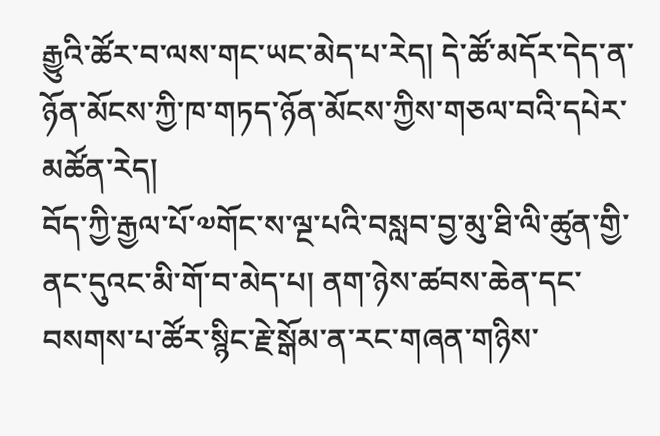རྒྱུའི་ཚོར་བ་ལས་གང་ཡང་མེད་པ་རེད། དེ་ཚོ་མདོར་དེད་ན་ཉོན་མོངས་ཀྱི་ཁ་གཏད་ཉོན་མོངས་ཀྱིས་གཅལ་བའི་དཔེར་མཚོན་རེད།
བོད་ཀྱི་རྒྱལ་པོ་༧གོང་ས་ལྔ་པའི་བསླབ་བྱ་མུ་ཐི་ལི་ཚུན་གྱི་ནང་དུའང་མི་གོ་བ་མེད་པ། ནག་ཉེས་ཚབས་ཆེན་དང་བསགས་པ་ཚོར་སྙིང་རྗེ་སྒོམ་ན་རང་གཞན་གཉིས་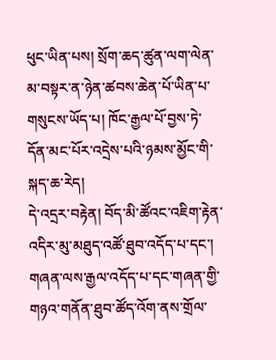ཕུང་ཡིན་པས། སྲོག་ཆད་ཚུན་ལག་ལེན་མ་བསྟར་ན་ཉེན་ཚབས་ཆེན་པོ་ཡིན་པ་གསུངས་ཡོད་པ། ཁོང་རྒྱལ་པོ་བྱས་ཏེ་དོན་མང་པོར་འདྲེས་པའི་ཉམས་མྱོང་གི་སྐད་ཆ་རེད།
དེ་འདྲར་བརྟེན། བོད་མི་ཚོའང་འཇིག་རྟེན་འདིར་མུ་མཐུད་འཚོ་ཐུབ་འདོད་པ་དང་། གཞན་ལས་རྒྱལ་འདོད་པ་དང་གཞན་གྱི་གཉའ་གནོན་ཐུབ་ཚོད་འོག་ནས་གྲོལ་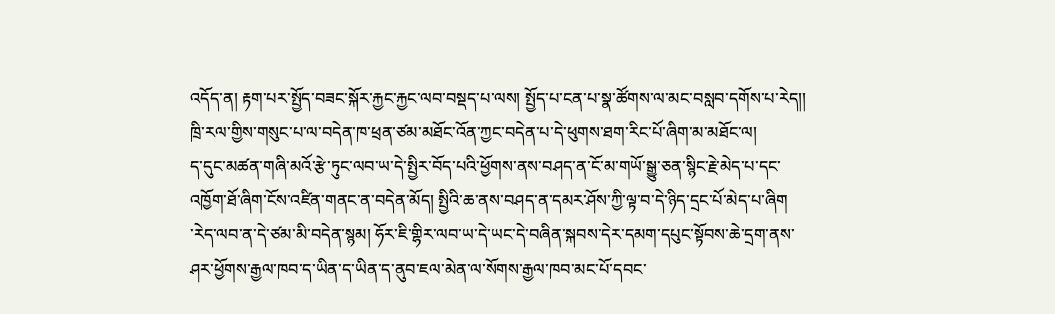འདོད་ན། རྟག་པར་སྤྱོད་བཟང་སྐོར་རྐྱང་རྐྱང་ལབ་བསྡད་པ་ལས། སྤྱོད་པ་ངན་པ་སྣ་ཚོགས་ལ་མང་བསླབ་དགོས་པ་རེད།།
ཁྲི་རལ་གྱིས་གསུང་པ་ལ་བདེན་ཁ་ཕྲན་ཙམ་མཐོང་འོན་ཀྱང་བདེན་པ་དེ་ཕུགས་ཐག་རིང་པོ་ཞིག་མ་མཐོང་ལ།
ད་དུང་མཚན་གཞི་མའོ་རྩེ་ཏུང་ལབ་ཡ་དེ་སྤྱིར་བོད་པའི་ཕྱོགས་ནས་བཤད་ན་ངོ་མ་གཡོ་སྒྱུ་ཅན་སྙིང་རྗེ་མེད་པ་དང་
འཁྱོག་ཐོ་ཞིག་ངོས་འཛིན་གནང་ན་བདེན་མོད། སྤྱིའི་ཆ་ནས་བཤད་ན་དམར་ཤོས་ཀྱི་ལྟ་བ་དེ་ཉིད་དྲང་པོ་མེད་པ་ཞིག
་རེད་ལབ་ན་དེ་ཙམ་མི་བདེན་སྙམ། ཧོར་ཇི་གྷིར་ལབ་ཡ་དེ་ཡང་དེ་བཞིན་སྐབས་དེར་དམག་དཔུང་སྟོབས་ཆེ་དྲག་ནས་
ཤར་ཕྱོགས་རྒྱལ་ཁབ་ད་ཡིན་ད་ཡིན་ད་ནུབ་ཇལ་མེན་ལ་སོགས་རྒྱལ་ཁབ་མང་པོ་དབང་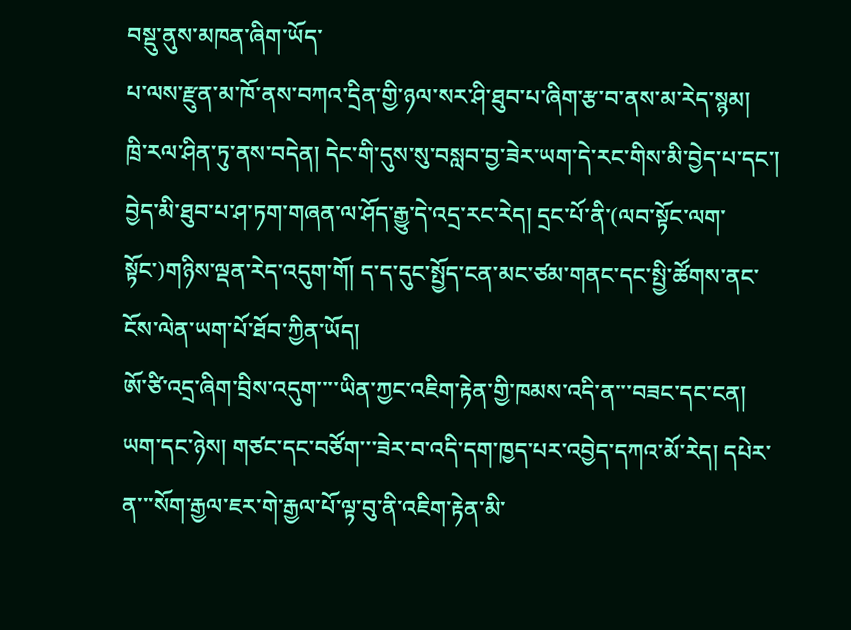བསྡུ་ནུས་མཁན་ཞིག་ཡོད་
པ་ལས་རྫུན་མ་ཁོ་ནས་བཀའ་དྲིན་གྱི་ཉལ་སར་ཤི་ཐུབ་པ་ཞིག་རྩ་བ་ནས་མ་རེད་སྙམ།
ཁྲི་རལ་ཤིན་ཏུ་ནས་བདེན། དེང་གི་དུས་སུ་བསླབ་བྱ་ཟེར་ཡག་དེ་རང་གིས་མི་བྱེད་པ་དང་། བྱེད་མི་ཐུབ་པ་ཤ་ཏག་གཞན་ལ་ཤོད་རྒྱུ་དེ་འདྲ་རང་རེད། དྲང་པོ་ནི་(ལབ་སྟོང་ལག་སྟོང་)གཉིས་ལྡན་རེད་འདུག་གོ། ད་ད་དུང་སྤྱོད་ངན་མང་ཙམ་གནང་དང་སྤྱི་ཚོགས་ནང་ངོས་ལེན་ཡག་པོ་ཐོབ་ཀྱིན་ཡོད།
ཨོ་ཙི་འདྲ་ཞིག་བྲིས་འདུག་་་་ཡིན་ཀྱང་འཇིག་རྟེན་གྱི་ཁམས་འདི་ན་་་བཟང་དང་ངན། ཡག་དང་ཉེས། གཙང་དང་བཙོག་་་ཟེར་བ་འདི་དག་ཁྱད་པར་འབྱེད་དཀའ་མོ་རེད། དཔེར་ན་་་སོག་རྒྱལ་ཇར་གེ་རྒྱལ་པོ་ལྟ་བུ་ནི་འཇིག་རྟེན་མི་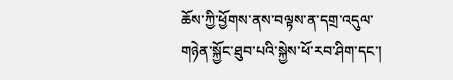ཆོས་ཀྱི་ཕྱོགས་ནས་བལྟས་ན་དགྲ་འདུལ་གཉེན་སྐྱོང་ཐུབ་པའི་སྐྱེས་ཕོ་རབ་ཤིག་དང་།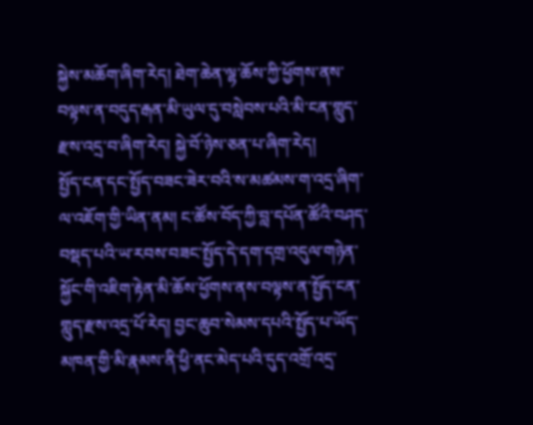སྐྱེས་མཆོག་ཞིག་རེད། ཐེག་ཆེན་ལྷ་ཆོས་ཀྱི་ཕྱོགས་ནས་བལྟས་ན་བདུད་རྒན་མི་ཡུལ་དུ་བསླེབས་པའི་མི་ངན་གླུད་རྫས་འདྲ་བ་ཞིག་རེད། སྐྱེ་བོ་ཉེས་ཅན་པ་ཞིག་རེད།
སྤྱོད་ངན་དང་སྤྱོད་བཟང་ཟེར་བའི་ས་མཚམས་ག་འདྲ་ཞིག་ལ་འཇོག་གྱི་ཡིན་ནམ། ང་ཚོས་བོད་ཀྱི་བླ་དཔོན་ཚོའི་བཤད་བསྡད་པའི་ཡ་རབས་བཟང་སྤྱོད་དེ་དག་དགྲ་འདུལ་གཉེན་སྐྱོང་གི་འཇིག་རྟེན་མི་ཆོས་ཕྱོགས་ནས་བལྟས་ན་སྤྱོད་ངན་གླུད་རྫས་འདྲ་པོ་རེད། བྱང་ཆུབ་སེམས་དཔའི་སྤྱོད་པ་ཡོད་མཁན་གྱི་མི་རྣམས་ནི་ཕྱི་ནང་མེད་པའི་དུད་འགྲོ་འདྲ་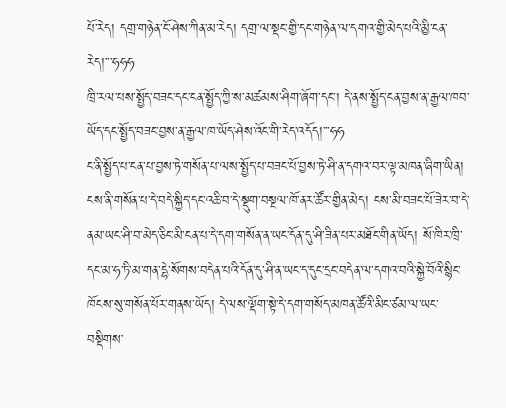པོ་རེད། དགྲ་གཉེན་ངོ་ཤེས་ཀིན་མ་རེད། དགྲ་ལ་སྡང་གྱི་དང་གཉེན་ལ་དགའ་གྱི་མེད་པའི་མྱི་ངན་རེད།་་་ཧཧཧ
ཁྲི་རལ་པས་སྤྱོད་བཟང་དང་ངན་སྤྱོད་ཀྱི་ས་མཚམས་ཤིག་ཞོག་དང་། དེ་ནས་སྤྱོད་ངན་བྱས་ན་རྒྱལ་ཁབ་ཡོད་དང་སྤྱོད་བཟང་བྱས་ན་རྒྱལ་ཁ་ཡོད་ཤེས་འོང་གི་རེད་འདོད།་་་ཧཧ
ང་ནི་སྤྱོད་པ་ངན་པ་བྱས་ཏེ་གསོན་པ་ལས་སྤྱོད་པ་བཟང་པོ་བྱས་ཏེ་ཤི་ན་དགའ་བར་ལྟ་མཁན་ཞིག་ཡིན། ངས་ནི་གསོན་པ་དེ་བདེ་སྐྱིད་དང་འཆི་བ་དེ་སྡུག་བསྔལ་ཁོ་ནར་ཚོར་གྱིན་མེད། ངས་མི་བཟང་པོ་ཟེར་བ་དེ་ནམ་ཡང་ཤི་བ་མེད་ཅིང་མི་ངན་པ་དེ་དག་གསོན་ན་ཡང་དོན་དུ་ཤི་ཟིན་པར་མཐོང་གིན་ཡོད། སོ་ཁིར་ཁྲི་དང་མ་ཧ་ཏི་མ་གན་དྷེ་སོགས་བདེན་པའི་དོན་དུ་ཤི་ན་ཡང་ད་དུང་དྲང་བདེན་ལ་དགའ་བའི་སྐྱེ་བོའི་སྙིང་ཁོངས་སུ་གསོན་པོར་གནས་ཡོད། དེ་ལས་ལྡོག་སྟེ་དེ་དག་གསོད་མཁན་ཚོའི་མིང་ཙམ་ལ་ཡང་བསྡིགས་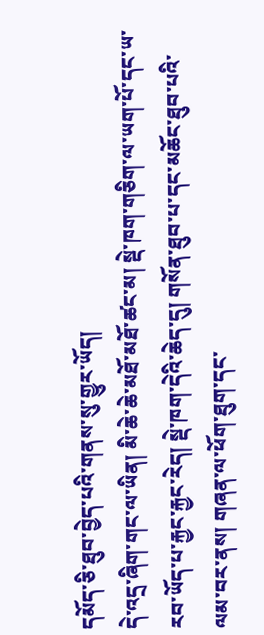དམོད་ཅི་ཐུབ་བྱེད་པའི་གནས་སུ་གྱུར་ཡོད།
དེ་འདྲ་ཞིག་གང་ལ་ཡིན། མི་ཆེ་ཆེ་མཐོ་མཐོ་ཚང་མ། སྡེ་ཁག་གཅིག་ལ་ཡག་པོ་དང་ཡ་རབ་ཡོད་པ་རྐྱང་རྐྱང་རེད། སྡེ་ཁག་དེའི་ཆེད་དུ། གསོན་ཐུབ་པ་དང་མཆོང་ཐུབ་པའི་ལམ་བར་ནས། གཞན་ལ་ཕོག་ཐུག་དང་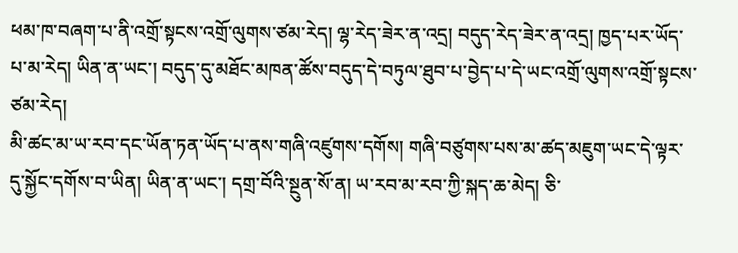ཕམ་ཁ་བཞག་པ་ནི་འགྲོ་སྟངས་འགྲོ་ལུགས་ཙམ་རེད། ལྷ་རེད་ཟེར་ན་འདྲ། བདུད་རེད་ཟེར་ན་འདྲ། ཁྱད་པར་ཡོད་པ་མ་རེད། ཡིན་ན་ཡང་། བདུད་དུ་མཐོང་མཁན་ཚོས་བདུད་དེ་བཏུལ་ཐུབ་པ་བྱེད་པ་དེ་ཡང་འགྲོ་ལུགས་འགྲོ་སྟངས་ཙམ་རེད།
མི་ཚང་མ་ཡ་རབ་དང་ཡོན་ཏན་ཡོད་པ་ནས་གཞི་འཛུགས་དགོས། གཞི་བཙུགས་པས་མ་ཚད་མཇུག་ཡང་དེ་ལྟར་དུ་སྐྱོང་དགོས་བ་ཡིན། ཡིན་ན་ཡང་། དགྲ་བོའི་སྔུན་སོ་ན། ཡ་རབ་མ་རབ་ཀྱི་སྐད་ཆ་མེད། ཅི་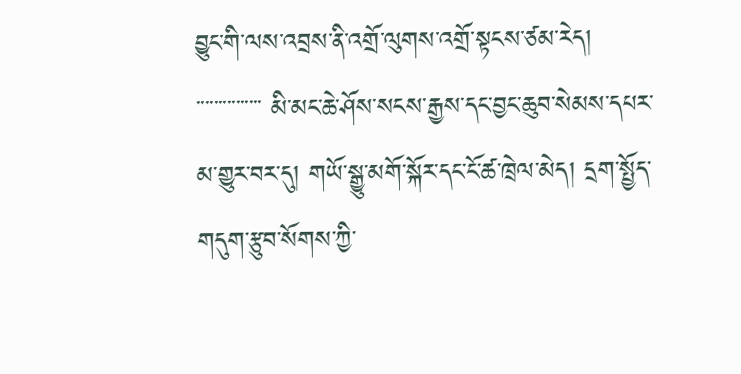བྱུང་གི་ལས་འབྲས་ནི་འགྲོ་ལུགས་འགྲོ་སྟངས་ཙམ་རེད།
་་་་་་་་་་་་་་་ མི་མང་ཆེ་ཤོས་སངས་རྒྱས་དང་བྱང་ཆུབ་སེམས་དཔར་མ་གྱུར་བར་དུ། གཡོ་སྒྱུ་མགོ་སྐོར་དང་ངོ་ཚ་ཁྲེལ་མེད། དྲག་སྤྱོད་གདུག་རྩུབ་སོགས་ཀྱི་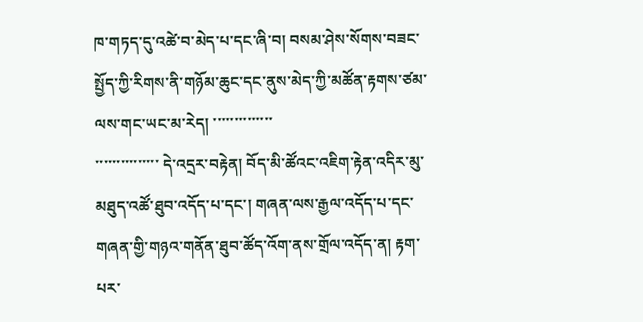ཁ་གཏད་དུ་འཚེ་བ་མེད་པ་དང་ཞི་བ། བསམ་ཤེས་སོགས་བཟང་སྤྱོད་ཀྱི་རིགས་ནི་གཉོམ་ཆུང་དང་ནུས་མེད་ཀྱི་མཚོན་རྟགས་ཙམ་ལས་གང་ཡང་མ་རེད། ་་་་་་་་་་་་་་
་་་་་་་་་་་་་་་ དེ་འདྲར་བརྟེན། བོད་མི་ཚོའང་འཇིག་རྟེན་འདིར་མུ་མཐུད་འཚོ་ཐུབ་འདོད་པ་དང་། གཞན་ལས་རྒྱལ་འདོད་པ་དང་གཞན་གྱི་གཉའ་གནོན་ཐུབ་ཚོད་འོག་ནས་གྲོལ་འདོད་ན། རྟག་པར་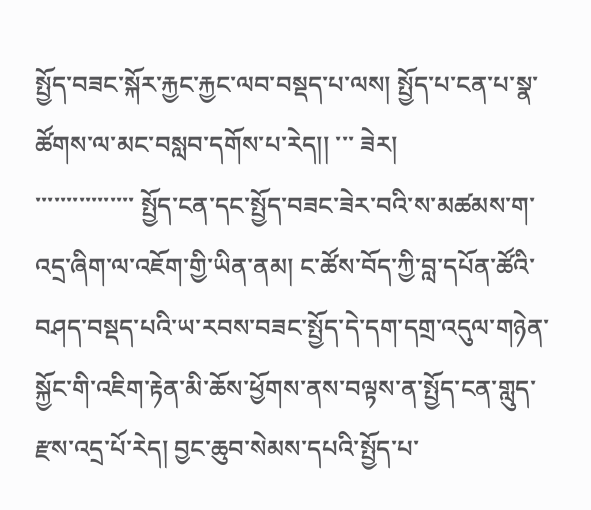སྤྱོད་བཟང་སྐོར་རྐྱང་རྐྱང་ལབ་བསྡད་པ་ལས། སྤྱོད་པ་ངན་པ་སྣ་ཚོགས་ལ་མང་བསླབ་དགོས་པ་རེད།། ་་་ ཟེར།
་་་་་་་་་་་་་་་་ སྤྱོད་ངན་དང་སྤྱོད་བཟང་ཟེར་བའི་ས་མཚམས་ག་འདྲ་ཞིག་ལ་འཇོག་གྱི་ཡིན་ནམ། ང་ཚོས་བོད་ཀྱི་བླ་དཔོན་ཚོའི་བཤད་བསྡད་པའི་ཡ་རབས་བཟང་སྤྱོད་དེ་དག་དགྲ་འདུལ་གཉེན་སྐྱོང་གི་འཇིག་རྟེན་མི་ཆོས་ཕྱོགས་ནས་བལྟས་ན་སྤྱོད་ངན་གླུད་རྫས་འདྲ་པོ་རེད། བྱང་ཆུབ་སེམས་དཔའི་སྤྱོད་པ་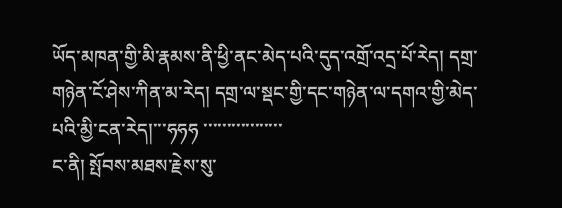ཡོད་མཁན་གྱི་མི་རྣམས་ནི་ཕྱི་ནང་མེད་པའི་དུད་འགྲོ་འདྲ་པོ་རེད། དགྲ་གཉེན་ངོ་ཤེས་ཀིན་མ་རེད། དགྲ་ལ་སྡང་གྱི་དང་གཉེན་ལ་དགའ་གྱི་མེད་པའི་མྱི་ངན་རེད།་་་ཧཧཧ ་་་་་་་་་་་་་་་་་
ང་ནི། སྤོབས་མཐས་རྗེས་སུ་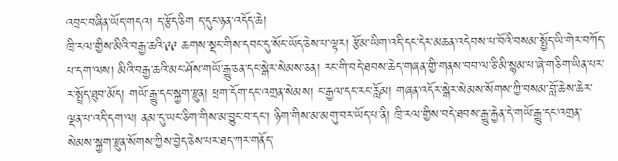འབྲང་བཞིན་ཡོད་གདའ། ད་རྩོད་ཅིག ད་དུང་ཉན་འདོད་ཆེ།
ཁྲི་རལ་གྱིས་མིའི་བརྒྱ་ཆའི་༩༩ ཆགས་སྡང་གིས་དབང་དུ་སོང་ཡོད་ཅེས་པ་ལྟར། རྩོམ་ཡིག་འདི་དང་དེར་མཆན་འདེབས་པ་བོའི་བསམ་སྤྱོད་ཡི་གེར་བཀོད་པ་དག་ལས། མིའི་བརྒྱ་ཆའི་མང་ཤོས་གཡོ་རྒྱུ་ཅན་དང་སྒེར་སེམས་ཅན། རང་གི་བདེ་ཐབས་ཆེད་གཞན་གྱི་གནས་བབ་ལ་ཅི་མི་སྙམ་པ་ཞེ་གཅིག་ཡིན་པར་ར་སྤྲོད་ཐུབ་མོད། གཡོ་རྒྱུ་དང་སྐྱག་རྫུན། ཕྲག་དོག་དང་འགྲན་སེམས། ང་རྒྱལ་དང་རང་རློམ། གཞན་འདོར་སྒེར་སེམས་སོགས་ཀྱི་བསམ་བློ་ཆེས་ཆེར་ལྡན་པ་འདི་དག་ལ། ནམ་དུ་ཡང་ཅིག་གིས་མ་བྱུང་བ་དང་། ཉིག་གིས་མ་མགུ་བར་ཡོད་པ་ནི། ཁྲི་རལ་གྱིས་བདེ་ཐབས་རྒྱུ་རྐྱེན་དེ་གཡོ་རྒྱུ་དང་འགྲན་སེམས་སྐྱག་རྫུན་སོགས་ཀྱིས་བྱེད་ཅེས་པར་ཐད་ཀར་གནོད་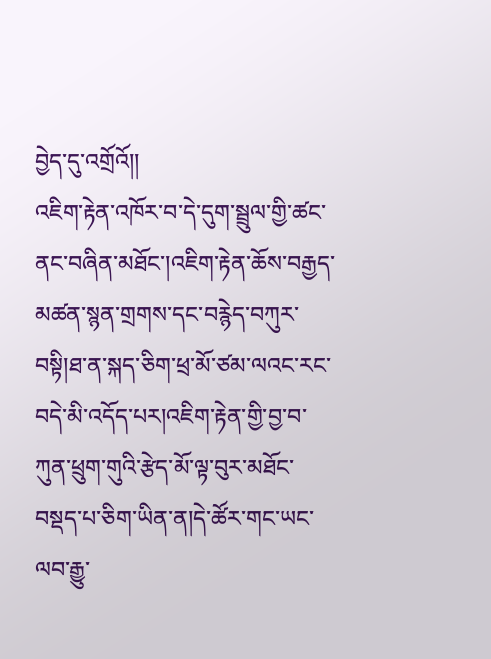བྱེད་དུ་འགྲོའོ།།
འཇིག་རྟེན་འཁོར་བ་དེ་དུག་སྦྲུལ་གྱི་ཚང་ནང་བཞིན་མཐོང་།འཇིག་རྟེན་ཆོས་བརྒྱད་མཚན་སྙན་གྲགས་དང་བརྙེད་བཀུར་བསྟི།ཐ་ན་སྐད་ཅིག་ཕྲ་མོ་ཙམ་ལའང་རང་བདེ་མི་འདོད་པར།འཇིག་རྟེན་གྱི་བྱ་བ་ཀུན་ཕྲུག་གུའི་རྩེད་མོ་ལྟ་བུར་མཐོང་བསྡད་པ་ཅིག་ཡིན་ན།དེ་ཚོར་གང་ཡང་ལབ་རྒྱུ་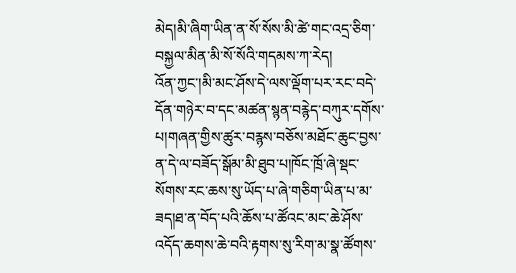མེད།མི་ཞིག་ཡིན་ན་སོ་སོས་མི་ཚེ་གང་འདྲ་ཅིག་བསྐྱལ་མིན་མི་སོ་སོའི་གདམས་ཀ་རེད།
འོན་ཀྱང་།མི་མང་ཤོས་དེ་ལས་ལྡོག་པར་རང་བདེ་དོན་གཉེར་བ་དང་མཚན་སྙན་བརྙེད་བཀུར་དགོས་པ།གཞན་གྱིས་ཚུར་བརྙས་བཅོས་མཐོང་ཆུང་བྱས་ན་དེ་ལ་བཟོད་སྒོམ་མི་ཐུབ་པ།ཁོང་ཁྲོ་ཞེ་སྡང་སོགས་རང་ཆས་སུ་ཡོད་པ་ཞེ་གཅིག་ཡིན་པ་མ་ཟད།ཐ་ན་བོད་པའི་ཆོས་པ་ཚོའང་མང་ཆེ་ཤོས་འདོད་ཆགས་ཆེ་བའི་རྟགས་སུ་རིག་མ་སྣ་ཚོགས་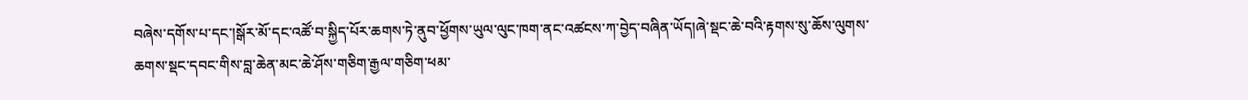བཞེས་དགོས་པ་དང་།སྒོར་མོ་དང་འཚོ་བ་སྐྱིད་པོར་ཆགས་ཏེ་ནུབ་ཕྱོགས་ཡུལ་ལུང་ཁག་ནང་འཚངས་ཀ་བྱེད་བཞིན་ཡོད།ཞེ་སྡང་ཆེ་བའི་རྟགས་སུ་ཆོས་ལུགས་ཆགས་སྡང་དབང་གིས་བླ་ཆེན་མང་ཆེ་ཤོས་གཅིག་རྒྱལ་གཅིག་ཕམ་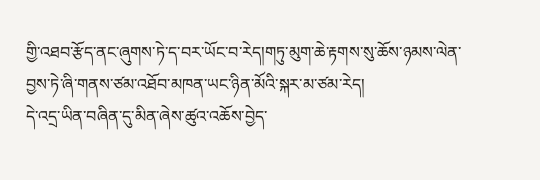གྱི་འཐབ་རྩོད་ནང་ཞུགས་ཏེ་ད་བར་ཡོང་བ་རེད།གཏུ་མུག་ཆེ་རྟགས་སུ་ཆོས་ཉམས་ལེན་བྱས་ཏེ་ཞི་གནས་ཙམ་འཐོབ་མཁན་ཡང་ཉིན་མོའི་སྐར་མ་ཙམ་རེད།
དེ་འདྲ་ཡིན་བཞིན་དུ་མིན་ཞེས་ཚུའ་འཆོས་བྱེད་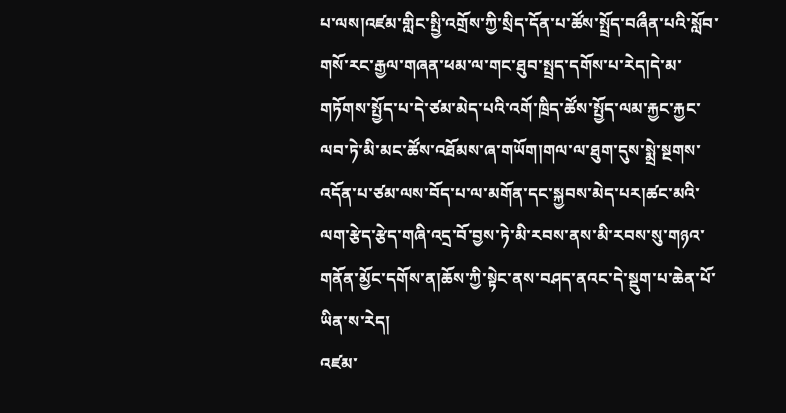པ་ལས།འཛམ་གླིང་སྤྱི་འགྲོས་ཀྱི་སྲིད་དོན་པ་ཚོས་སྤྲོད་བཞྀན་པའི་སློབ་གསོ་རང་རྒྱལ་གཞན་ཕམ་ལ་གང་ཐུབ་སྤྲད་དགོས་པ་རེད།དེ་མ་གཏོགས་སྤྱོད་པ་དེ་ཙམ་མེད་པའི་འགོ་ཁྲིད་ཚོས་སྤྱོད་ལམ་རྐྱང་རྐྱང་ལབ་ཏེ་མི་མང་ཚོས་འཐོམས་ཞ་གཡོག།གལ་ལ་ཐུག་དུས་སྨྲེ་སྔགས་འདོན་པ་ཙམ་ལས་བོད་པ་ལ་མགོན་དང་སྐྱབས་མེད་པར།ཚང་མའི་ལག་རྩེད་རྩེད་གཞི་འདྲ་བོ་བྱས་ཏེ་མི་རབས་ནས་མི་རབས་སུ་གཉའ་གནོན་མྱོང་དགོས་ན།ཆོས་ཀྱི་སྟེང་ནས་བཤད་ནའང་དེ་སྡུག་པ་ཆེན་པོ་ཡིན་ས་རེད།
འཛམ་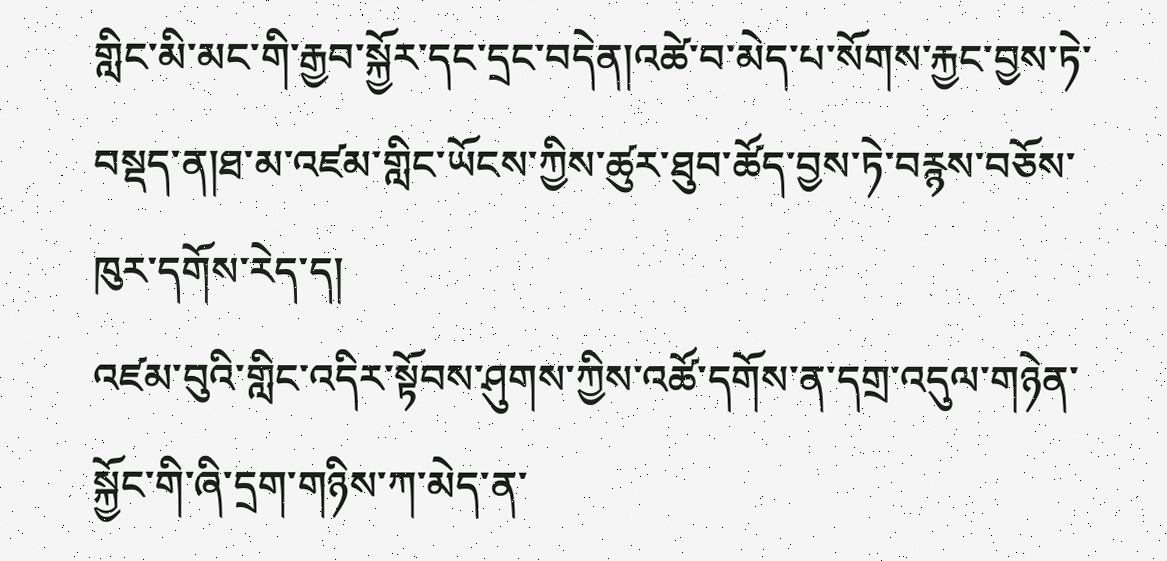གླིང་མི་མང་གི་རྒྱབ་སྐྱོར་དང་དྲང་བདེན།འཚེ་བ་མེད་པ་སོགས་རྐྱང་བྱས་ཏེ་བསྡད་ན།ཐ་མ་འཛམ་གླིང་ཡོངས་ཀྱིས་ཚུར་ཐུབ་ཚོད་བྱས་ཏེ་བརྙས་བཅོས་ཁུར་དགོས་རེད་ད།
འཛམ་བུའི་གླིང་འདིར་སྟོབས་ཤུགས་ཀྱིས་འཚོ་དགོས་ན་དགྲ་འདུལ་གཉེན་སྐྱོང་གི་ཞི་དྲག་གཉིས་ཀ་མེད་ན་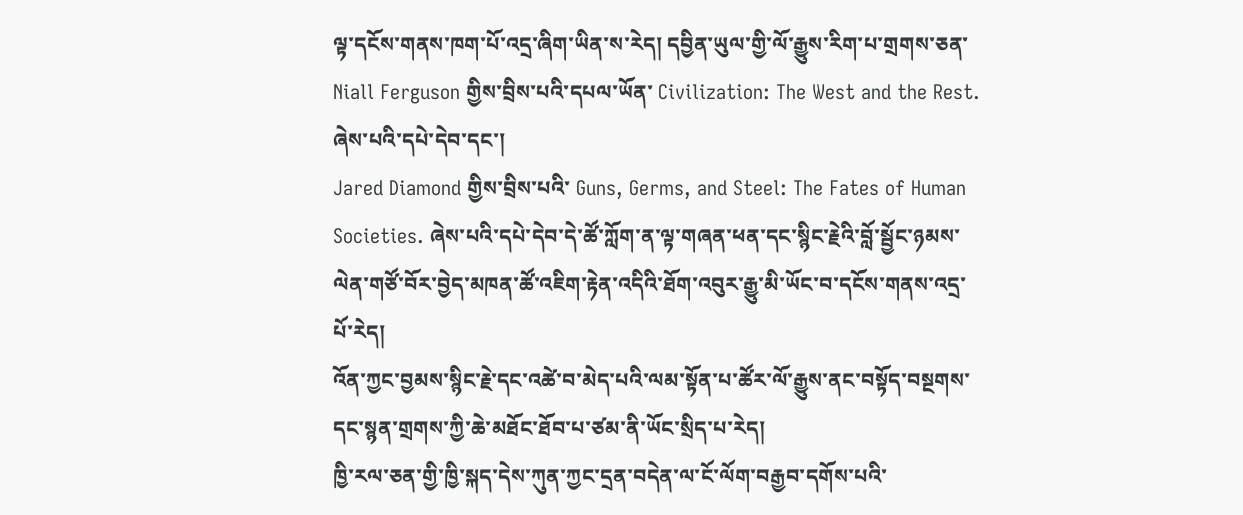ལྟ་དངོས་གནས་ཁག་པོ་འདྲ་ཞིག་ཡིན་ས་རེད། དབྱིན་ཡུལ་གྱི་ལོ་རྒྱུས་རིག་པ་གྲགས་ཅན་ Niall Ferguson གྱིས་བྲིས་པའི་དཔལ་ཡོན་ Civilization: The West and the Rest. ཞེས་པའི་དཔེ་དེབ་དང་།
Jared Diamond གྱིས་བྲིས་པའི་ Guns, Germs, and Steel: The Fates of Human Societies. ཞེས་པའི་དཔེ་དེབ་དེ་ཚོ་ཀློག་ན་ལྟ་གཞན་ཕན་དང་སྙིང་རྗེའི་བློ་སྦྱོང་ཉམས་ལེན་གཙོ་བོར་བྱེད་མཁན་ཚོ་འཇིག་རྟེན་འདིའི་ཐོག་འབུར་རྒྱུ་མི་ཡོང་བ་དངོས་གནས་འདྲ་པོ་རེད།
འོན་ཀྱང་བྱམས་སྙིང་རྗེ་དང་འཚེ་བ་མེད་པའི་ལམ་སྟོན་པ་ཚོར་ལོ་རྒྱུས་ནང་བསྟོད་བསྔགས་དང་སྙན་གྲགས་ཀྱི་ཆེ་མཐོང་ཐོབ་པ་ཙམ་ནི་ཡོང་སྲིད་པ་རེད།
ཁྱི་རལ་ཅན་གྱི་ཁྱི་སྐད་དེས་ཀུན་ཀྱང་དྲན་བདེན་ལ་ངོ་ལོག་བརྒྱབ་དགོས་པའི་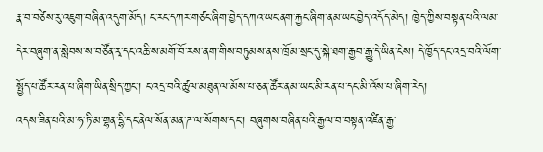རྣ་བ་བཙེས་རུ་འཇུག་བཞིན་འདུག་མོད། ང་རང་དཀར་གཙང་ཞིག་བྱེད་དཀའ་ཡང་ནག་རྐྱང་ཞིག་ནམ་ཡང་བྱེད་འདོད་མེད། ཁྱེད་ཀྱིས་བསྟན་པའི་ལམ་དེར་བཞུག་ན་སླེབས་ས་བཙོན་རྭ་དང་འཆི་ས་མགོ་བོ་རས་ནག་གིས་བཏུམས་ནས་ཁྲོམ་སྲང་དུ་སྐེ་ཐག་རྒྱབ་རྒྱུ་དེ་ཡིན་ངེས། དེ་ཁྱོད་དང་འདྲ་བའི་ལོག་སྤྱོད་པ་ཚོར་རན་པ་ཞིག་ཡིན་སྲིད་ཀྱང་། ང་འདྲ་བའི་ཚུལ་མཐུན་ལ་མོས་པ་ཅན་ཚོར་ནམ་ཡང་མི་རན་པ་དང་མི་འོས་པ་ཞིག་རེད།
འདས་ཟིན་པའི་མ་ཧ་ཏི་མ་གྷན་དྷི་དང་ནེལ་སོན་མན་ཌ་ལ་སོགས་དང་། བཞུགས་བཞིན་པའི་རྒྱལ་བ་བསྟན་འཛིན་རྒྱ་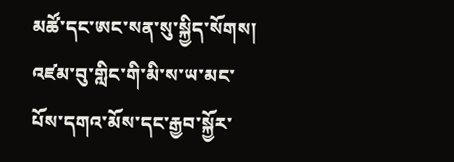མཚོ་དང་ཨང་སན་སུ་སྐྱིད་སོགས། འཛམ་བུ་གླིང་གི་མི་ས་ཡ་མང་པོས་དགའ་མོས་དང་རྒྱབ་སྐྱོར་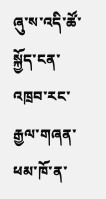ཞུ་ས་འདི་ཚོ་སྐྱོད་ངན་འཁྲབ་རང་རྒྱལ་གཞན་ཕམ་ཁོ་ན་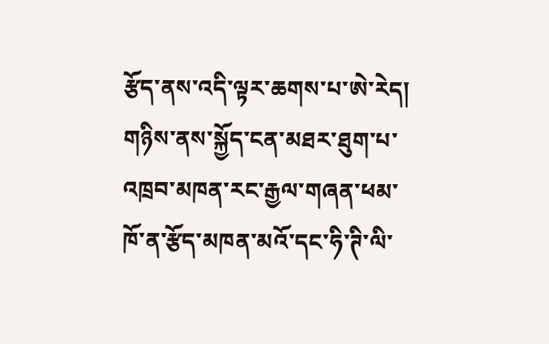རྩོད་ནས་འདི་ལྟར་ཆགས་པ་ཨེ་རེད། གཉིས་ནས་སྐྱོད་ངན་མཐར་ཐུག་པ་འཁྲབ་མཁན་རང་རྒྱལ་གཞན་ཕམ་ཁོ་ན་རྩོད་མཁན་མའོ་དང་ཧི་ཊི་ལི་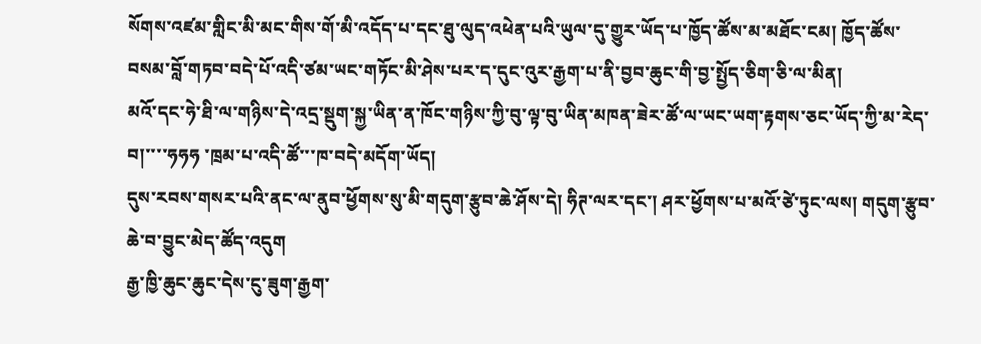སོགས་འཛམ་གླིང་མི་མང་གིས་གོ་མི་འདོད་པ་དང་ཐུ་ལུད་འཕེན་པའི་ཡུལ་དུ་གྱུར་ཡོད་པ་ཁྱོད་ཚོས་མ་མཐོང་ངམ། ཁྱོད་ཚོས་བསམ་བློ་གཏབ་བདེ་པོ་འདི་ཙམ་ཡང་གཏོང་མི་ཤེས་པར་ད་དུང་འུར་རྒྱག་པ་ནི་བྱབ་ཆུང་གི་བྱ་སྤྱོད་ཅིག་ཅི་ལ་མིན།
མའོ་དང་ཧེ་ཐི་ལ་གཉིས་དེ་འདྲ་སྡུག་སྐྱ་ཡིན་ན་ཁོང་གཉིས་ཀྱི་བུ་ལྟ་བུ་ཡིན་མཁན་ཟེར་ཚོ་ལ་ཡང་ཡག་རྟགས་ཅང་ཡོད་ཀྱི་མ་རེད་བ།་་་་ཧཧཧ ་ཁྲམ་པ་འདི་ཚོ་་་ཁ་བདེ་མདོག་ཡོད།
དུས་རབས་གསར་པའི་ནང་ལ་ནུབ་ཕྱོགས་སུ་མི་གདུག་རྩུབ་ཆེ་ཤོས་དེ། ཧིཊ་ལར་དང་། ཤར་ཕྱོགས་པ་མའོ་ཙེ་ཏུང་ལས། གདུག་རྩུབ་ཆེ་བ་བྱུང་མེད་ཚོད་འདུག
རྒྱ་ཁྱི་ཆུང་ཆུང་དེས་ངུ་ཟུག་རྒྱག་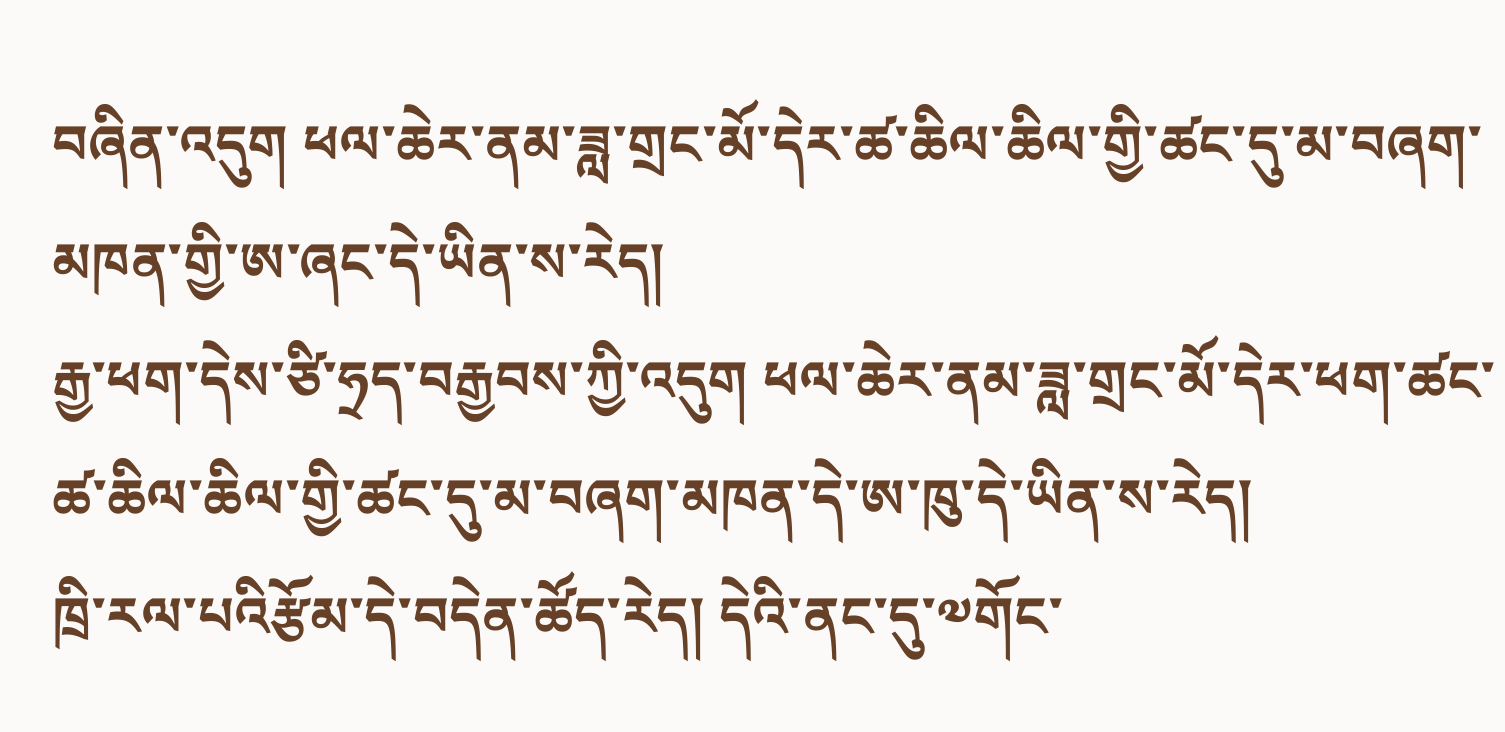བཞིན་འདུག ཕལ་ཆེར་ནམ་ཟླ་གྲང་མོ་དེར་ཚ་ཆིལ་ཆིལ་གྱི་ཚང་དུ་མ་བཞག་མཁན་གྱི་ཨ་ཞང་དེ་ཡིན་ས་རེད།
རྒྱ་ཕག་དེས་ཙི་ཧྲད་བརྒྱབས་ཀྱི་འདུག ཕལ་ཆེར་ནམ་ཟླ་གྲང་མོ་དེར་ཕག་ཚང་ཚ་ཆིལ་ཆིལ་གྱི་ཚང་དུ་མ་བཞག་མཁན་དེ་ཨ་ཁུ་དེ་ཡིན་ས་རེད།
ཁྲི་རལ་པའིརྩོམ་དེ་བདེན་ཚོད་རེད། དེའི་ནང་དུ་༧གོང་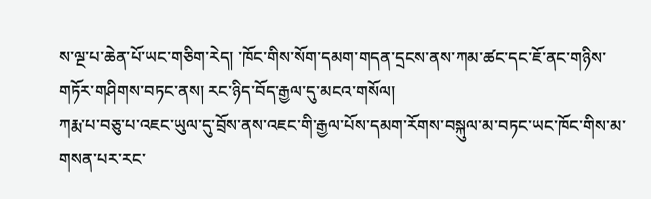ས་ལྔ་པ་ཆེན་པོ་ཡང་གཅིག་རེད། ་ཁོང་གིས་སོག་དམག་གདན་དྲངས་ནས་ཀམ་ཚང་དང་ཇོ་ནང་གཉིས་གཏོར་གཤིགས་བཏང་ནས། རང་ཉིད་བོད་རྒྱལ་དུ་མངའ་གསོལ།
ཀརྨ་པ་བཅུ་པ་འཇང་ཡུལ་དུ་བྲོས་ནས་འཇང་གི་རྒྱལ་པོས་དམག་རོགས་བསྐུལ་མ་བཏང་ཡང་ཁོང་གིས་མ་གསན་པར་རང་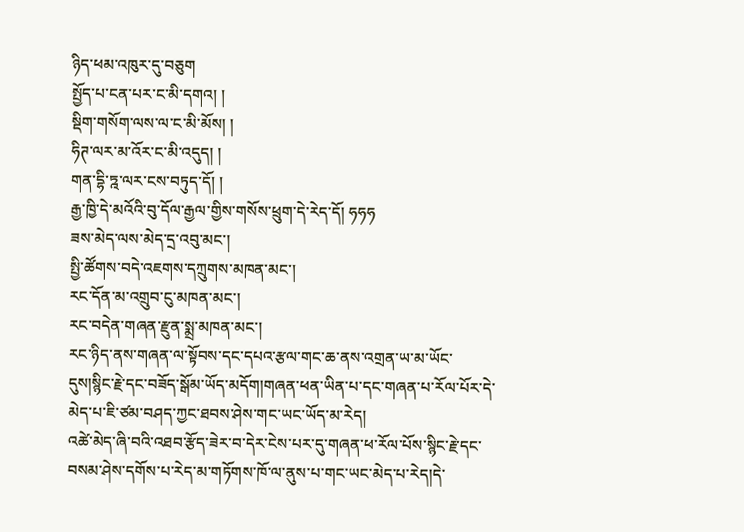ཉིད་ཕམ་འཁུར་དུ་བཅུག
སྤྱོད་པ་ངན་པར་ང་མི་དགའ། །
སྡིག་གསོག་ལས་ལ་ང་མི་མོས། །
ཧིཊ་ལར་མ་འོར་ང་མི་འདུད། །
གན་དྷི་ཏྰ་ལར་ངས་བཏུད་དོ། །
རྒྱ་ཁྱི་དེ་མའོའི་བུ་དོལ་རྒྱལ་གྱིས་གསོས་ཕྲུག་དེ་རེད་དོ། ཧཧཧ
ཟས་མེད་ལས་མེད་དྲ་འབུ་མང་།
སྤྱི་ཚོགས་བདེ་འཇགས་དཀྲུགས་མཁན་མང་།
རང་དོན་མ་འགྲུབ་ངུ་མཁན་མང་།
རང་བདེན་གཞན་རྫུན་སྨྲ་མཁན་མང་།
རང་ཉིད་ནས་གཞན་ལ་སྟོབས་དང་དཔའ་རྩལ་གང་ཆ་ནས་འགྲན་ཡ་མ་ཡོང་དུས།སྙིང་རྗེ་དང་བཟོད་སྒོམ་ཡོད་མདོག།གཞན་ཕན་ཡིན་པ་དང་གཞན་པ་རོལ་པོར་དེ་མེད་པ་ཇི་ཙམ་བཤད་ཀྱང་ཐབས་ཤེས་གང་ཡང་ཡོད་མ་རེད།
འཚེ་མེད་ཞི་བའི་འཐབ་རྩོད་ཟེར་བ་དེར་ངེས་པར་དུ་གཞན་ཕ་རོལ་པོས་སྙིང་རྗེ་དང་བསམ་ཤེས་དགོས་པ་རེད་མ་གཏོགས་ཁོ་ལ་ནུས་པ་གང་ཡང་མེད་པ་རེད།དེ་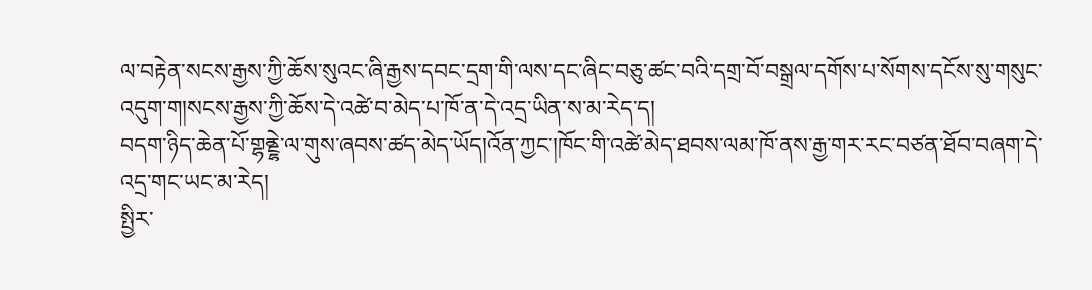ལ་བརྟེན་སངས་རྒྱས་ཀྱི་ཆོས་སུའང་ཞི་རྒྱས་དབང་དྲག་གི་ལས་དང་ཞིང་བཅུ་ཚང་བའི་དགྲ་བོ་བསྒྲལ་དགོས་པ་སོགས་དངོས་སུ་གསུང་འདུག་ག།སངས་རྒྱས་ཀྱི་ཆོས་དེ་འཚེ་བ་མེད་པ་ཁོ་ན་དེ་འདྲ་ཡིན་ས་མ་རེད་ད།
བདག་ཉིད་ཆེན་པོ་གྷནྔྷེ་ལ་གུས་ཞབས་ཚད་མེད་ཡོད།འོན་ཀྱང་།ཁོང་གི་འཚེ་མེད་ཐབས་ལམ་ཁོ་ནས་རྒྱ་གར་རང་བཙན་ཐོབ་བཞག་དེ་འདྲ་གང་ཡང་མ་རེད།
སྤྱིར་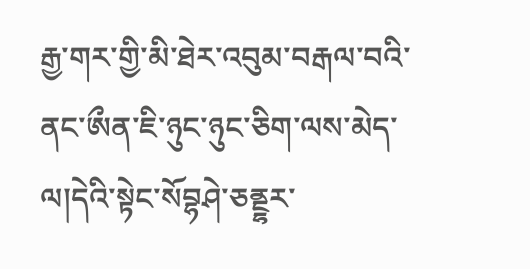རྒྱ་གར་གྱི་མི་ཐེར་འབུམ་བརྒལ་བའི་ནང་ཨྀན་ཇི་ཉུང་ཉུང་ཅིག་ལས་མེད་ལ།དེའི་སྟེང་སོབྷཤེ་ཅནྔྷར་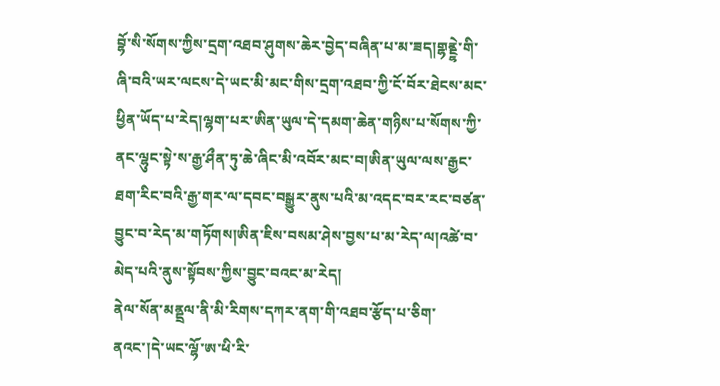བྷོ་སི་སོགས་ཀྱིས་དྲག་འཐབ་ཤུགས་ཆེར་བྱེད་བཞིན་པ་མ་ཟད།གྷནྔྷེ་གི་ཞི་བའི་ཡར་ལངས་དེ་ཡང་མི་མང་གིས་དྲག་འཐབ་ཀྱི་ངོ་བོར་ཐེངས་མང་ཕྱིན་ཡོད་པ་རེད།ལྷག་པར་ཨིན་ཡུལ་དེ་དམག་ཆེན་གཉིས་པ་སོགས་ཀྱི་ནང་ལྷུང་སྟེ་ས་རྒྱ་ཤྀན་ཏུ་ཆེ་ཞིང་མི་འབོར་མང་བ།ཨིན་ཡུལ་ལས་རྒྱང་ཐག་རིང་བའི་རྒྱ་གར་ལ་དབང་བསྒྱུར་ནུས་པའི་མ་འདང་བར་རང་བཙན་བྱུང་བ་རེད་མ་གཏོགས།ཨིན་ཇིས་བསམ་ཤེས་བྱས་པ་མ་རེད་ལ།འཚེ་བ་མེད་པའི་ནུས་སྟོབས་ཀྱིས་བྱུང་བའང་མ་རེད།
ནེལ་སོན་མནྡྲལ་ནི་མི་རིགས་དཀར་ནག་གི་འཐབ་རྩོད་པ་ཅིག་ནའང་།དེ་ཡང་ལྷོ་ཨ་ཕི་རི་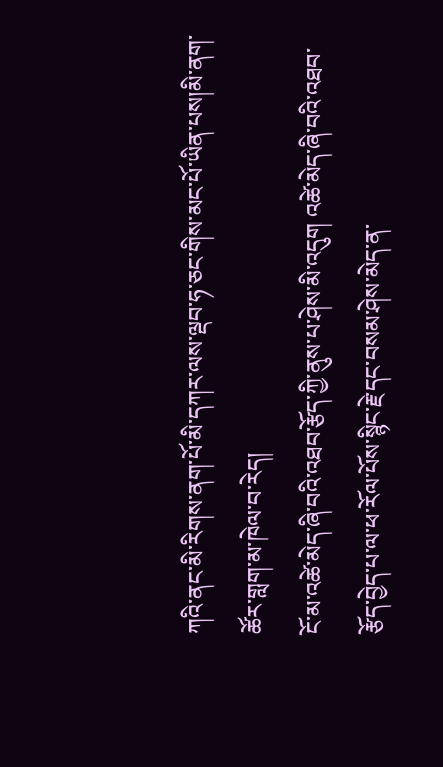ཀའི་ནང་མི་རིགས་ནག་པོ་མི་དཀར་ལས་ལྡབ་ཧ་ཅང་གིས་མང་པོ་ཡིན་པས།མི་ནག་ཚོར་གླག་མ་ཁེལ་བ་རེད།
ངོ་མ་འཚེ་མེད་ཞི་བའི་འཐབ་རྩོད་ཀྱི་ནུས་པ་ཤེས་མི་འདུག འཚེ་མེད་ཞི་བའི་འཐབ་རྩོད་བྱེད་པ་ལ་ཕ་རོལ་པོས་སྙིང་རྗེ་དང་བསམ་ཤེས་མེད་ན་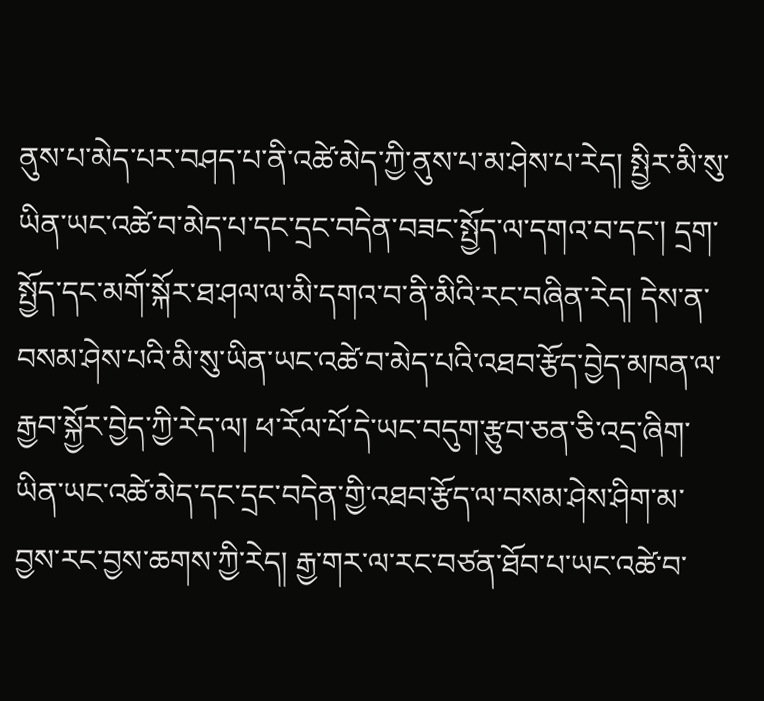ནུས་པ་མེད་པར་བཤད་པ་ནི་འཚེ་མེད་ཀྱི་ནུས་པ་མ་ཤེས་པ་རེད། སྤྱིར་མི་སུ་ཡིན་ཡང་འཚེ་བ་མེད་པ་དང་དྲང་བདེན་བཟང་སྤྱོད་ལ་དགའ་བ་དང་། དྲག་སྤྱོད་དང་མགོ་སྐོར་ཐ་ཤལ་ལ་མི་དགའ་བ་ནི་མིའི་རང་བཞིན་རེད། དེས་ན་བསམ་ཤེས་པའི་མི་སུ་ཡིན་ཡང་འཚེ་བ་མེད་པའི་འཐབ་རྩོད་བྱེད་མཁན་ལ་རྒྱབ་སྐྱོར་བྱེད་ཀྱི་རེད་ལ། ཕ་རོལ་པོ་དེ་ཡང་བདུག་རྩུབ་ཅན་ཅི་འདྲ་ཞིག་ཡིན་ཡང་འཚེ་མེད་དང་དྲང་བདེན་གྱི་འཐབ་རྩོད་ལ་བསམ་ཤེས་ཤིག་མ་བྱས་རང་བྱས་ཆགས་ཀྱི་རེད། རྒྱ་གར་ལ་རང་བཙན་ཐོབ་པ་ཡང་འཚེ་བ་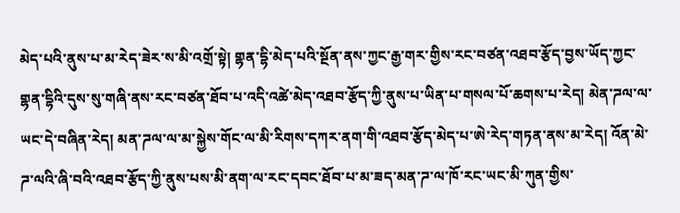མེད་པའི་ནུས་པ་མ་རེད་ཟེར་ས་མི་འགྲོ་སྟེ། གྷན་དྷི་མེད་པའི་སྔོན་ནས་ཀྱང་རྒྱ་གར་གྱིས་རང་བཙན་འཐབ་རྩོད་བྱས་ཡོད་ཀྱང་གྷན་དྷིའི་དུས་སུ་གཞི་ནས་རང་བཙན་ཐོབ་པ་འདི་འཚེ་མེད་འཐབ་རྩོད་ཀྱི་ནུས་པ་ཡིན་པ་གསལ་པོ་ཆགས་པ་རེད། མེན་ཌལ་ལ་ཡང་དེ་བཞིན་རེད། མན་ཌལ་ལ་མ་སྐྱེས་གོང་ལ་མི་རིགས་དཀར་ནག་གི་འཐབ་རྩོད་མེད་པ་ཨེ་རེད་གཏན་ནས་མ་རེད། འོན་མེ་ཌ་ལའི་ཞི་བའི་འཐབ་རྩོད་ཀྱི་ནུས་པས་མི་ནག་ལ་རང་དབང་ཐོབ་པ་མ་ཟད་མན་ཌ་ལ་ཁོ་རང་ཡང་མི་ཀུན་གྱིས་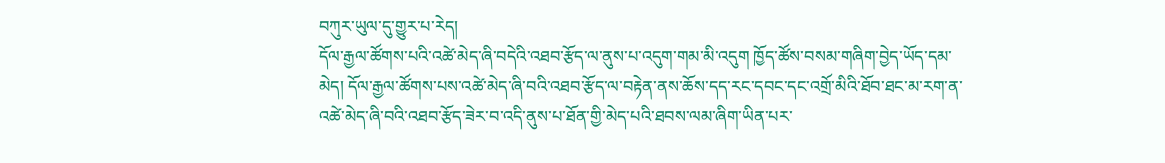བཀུར་ཡུལ་དུ་གྱུར་པ་རེད།
དོལ་རྒྱལ་ཚོགས་པའི་འཚེ་མེད་ཞི་བདེའི་འཐབ་རྩོད་ལ་ནུས་པ་འདུག་གམ་མི་འདུག ཁྱོད་ཚོས་བསམ་གཞིག་བྱེད་ཡོད་དམ་མེད། དོལ་རྒྱལ་ཚོགས་པས་འཚེ་མེད་ཞི་བའི་འཐབ་རྩོད་ལ་བརྟེན་ནས་ཆོས་དད་རང་དབང་དང་འགྲོ་མིའི་ཐོབ་ཐང་མ་རག་ན་འཚེ་མེད་ཞི་བའི་འཐབ་རྩོད་ཟེར་བ་འདི་ནུས་པ་ཐོན་གྱི་མེད་པའི་ཐབས་ལམ་ཞིག་ཡིན་པར་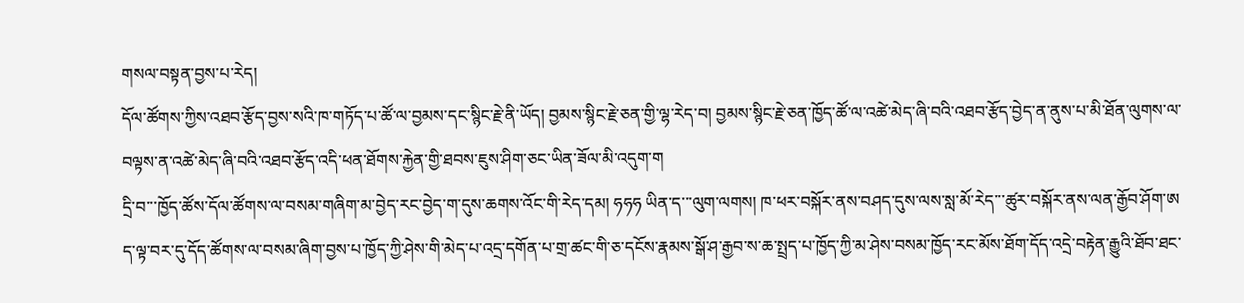གསལ་བསྟན་བྱས་པ་རེད།
དོལ་ཚོགས་ཀྱིས་འཐབ་རྩོད་བྱས་སའི་ཁ་གཏོད་པ་ཚོ་ལ་བྱམས་དང་སྙིང་རྗེ་ནི་ཡོད། བྱམས་སྙིང་རྗེ་ཅན་གྱི་ལྷ་རེད་བ། བྱམས་སྙིང་རྗེ་ཅན་ཁྱོད་ཚོ་ལ་འཚེ་མེད་ཞི་བའི་འཐབ་རྩོད་བྱེད་ན་ནུས་པ་མི་ཐོན་ལུགས་ལ་བལྟས་ན་འཚེ་མེད་ཞི་བའི་འཐབ་རྩོད་འདི་ཕན་ཐོགས་རྐྱེན་གྱི་ཐབས་ཇུས་ཤིག་ཅང་ཡིན་ཟོལ་མི་འདུག་ག
དྲི་བ་་་ཁྱོད་ཚོས་དོལ་ཚོགས་ལ་བསམ་གཞིག་མ་བྱེད་རང་བྱེད་ག་དུས་ཆགས་འོང་གི་རེད་དམ། ཧཧཧ ཡིན་ད་་་ལུག་ལགས། ཁ་ཕར་བསྐོར་ནས་བཤད་དུས་ལས་སླ་མོ་རེད་་་ཚུར་བསྐོར་ནས་ལན་རྒྱོབ་ཤོག་ཨ
ད་ལྟ་བར་དུ་དོད་ཚོགས་ལ་བསམ་ཞིག་བྱས་པ་ཁྱོད་ཀྱི་ཤེས་གི་མེད་པ་འདྲ་དགོན་པ་གྲ་ཚང་གི་ཅ་དངོས་རྣམས་སྒོ་ཤ་རྒྱབ་ས་ཆ་སྤྲད་པ་ཁྱོད་ཀྱི་མ་ཤེས་བསམ་ཁྱོད་རང་མོས་ཐོག་དོད་འདྲེ་བརྟེན་རྒྱུའི་ཐོབ་ཐང་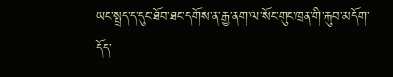ཡང་སྤྲད་ད་དུང་ཐོབ་ཐང་དགོས་ན་རྒྱ་ནག་ལ་སོང་གུང་ཁྲན་གི་རྐུབ་མདོག་དོད་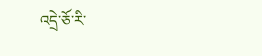འདྲེ་ཅོ་རི་